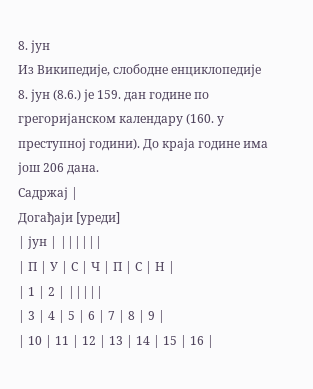8. јун
Из Википедије, слободне енциклопедије
8. јун (8.6.) је 159. дан године по грегоријанском календару (160. у преступној години). До краја године има још 206 дана.
Садржај |
Догађаји [уреди]
| јун | ||||||
| П | У | С | Ч | П | С | Н |
| 1 | 2 | |||||
| 3 | 4 | 5 | 6 | 7 | 8 | 9 |
| 10 | 11 | 12 | 13 | 14 | 15 | 16 |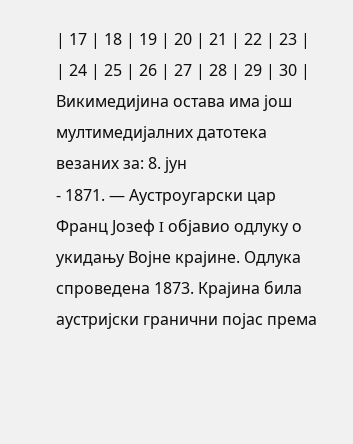| 17 | 18 | 19 | 20 | 21 | 22 | 23 |
| 24 | 25 | 26 | 27 | 28 | 29 | 30 |
Викимедијина остава има још мултимедијалних датотека везаних за: 8. јун
- 1871. — Аустроугарски цар Франц Јозеф I објавио одлуку о укидању Војне крајине. Одлука спроведена 1873. Крајина била аустријски гранични појас према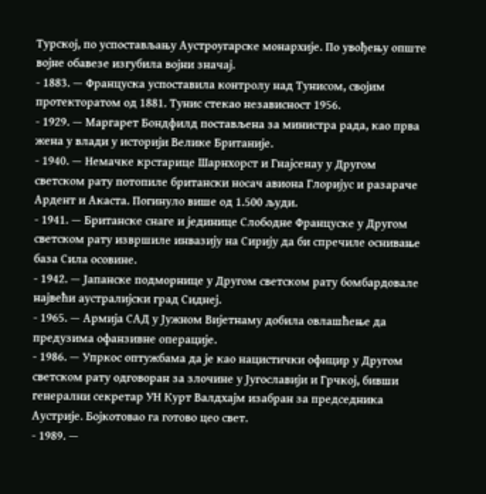Турској, по успостављању Аустроугарске монархије. По увођењу опште војне обавезе изгубила војни значај.
- 1883. — Француска успоставила контролу над Тунисом, својим протекторатом од 1881. Тунис стекао независност 1956.
- 1929. — Маргарет Бондфилд постављена за министра рада, као прва жена у влади у историји Велике Британије.
- 1940. — Немачке крстарице Шарнхорст и Гнајсенау у Другом светском рату потопиле британски носач авиона Глоријус и разараче Ардент и Акаста. Погинуло више од 1.500 људи.
- 1941. — Британске снаге и јединице Слободне Француске у Другом светском рату извршиле инвазију на Сирију да би спречиле оснивање база Сила осовине.
- 1942. — Јапанске подморнице у Другом светском рату бомбардовале највећи аустралијски град Сиднеј.
- 1965. — Армија САД у Јужном Вијетнаму добила овлашћење да предузима офанзивне операције.
- 1986. — Упркос оптужбама да је као нацистички официр у Другом светском рату одговоран за злочине у Југославији и Грчкој, бивши генерални секретар УН Курт Валдхајм изабран за председника Аустрије. Бојкотовао га готово цео свет.
- 1989. —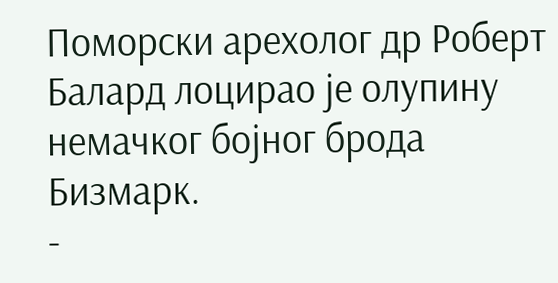Поморски арехолог др Роберт Балард лоцирао је олупину немачког бојног брода Бизмарк.
-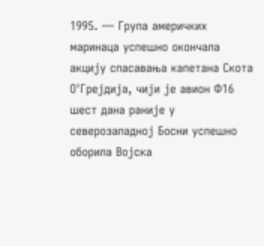1995. — Група америчких маринаца успешно окончала акцију спасавања капетана Скота О'Грејдија, чији је авион Ф16 шест дана раније у северозападној Босни успешно оборила Војска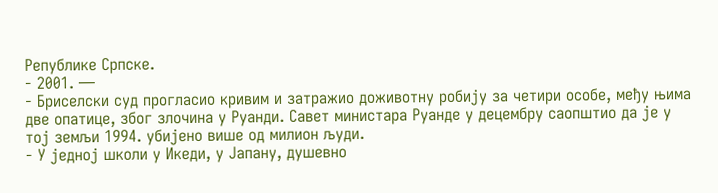Републике Српске.
- 2001. —
- Бриселски суд прогласио кривим и затражио доживотну робију за четири особе, међу њима две опатице, због злочина у Руанди. Савет министара Руанде у децембру саопштио да је у тој земљи 1994. убијено више од милион људи.
- У једној школи у Икеди, у Јапану, душевно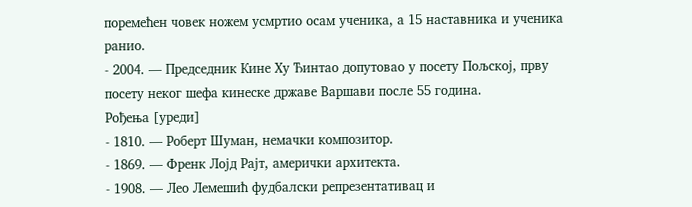поремећен човек ножем усмртио осам ученика, а 15 наставника и ученика ранио.
- 2004. — Председник Кине Ху Ђинтао допутовао у посету Пољској, прву посету неког шефа кинеске државе Варшави после 55 година.
Рођења [уреди]
- 1810. — Роберт Шуман, немачки композитор.
- 1869. — Френк Лојд Рајт, амерички архитекта.
- 1908. — Лео Лемешић фудбалски репрезентативац и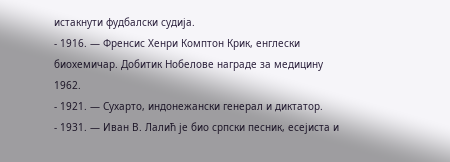истакнути фудбалски судија.
- 1916. — Френсис Хенри Комптон Крик, енглески биохемичар. Добитик Нобелове награде за медицину 1962.
- 1921. — Сухарто, индонежански генерал и диктатор.
- 1931. — Иван В. Лалић је био српски песник, есејиста и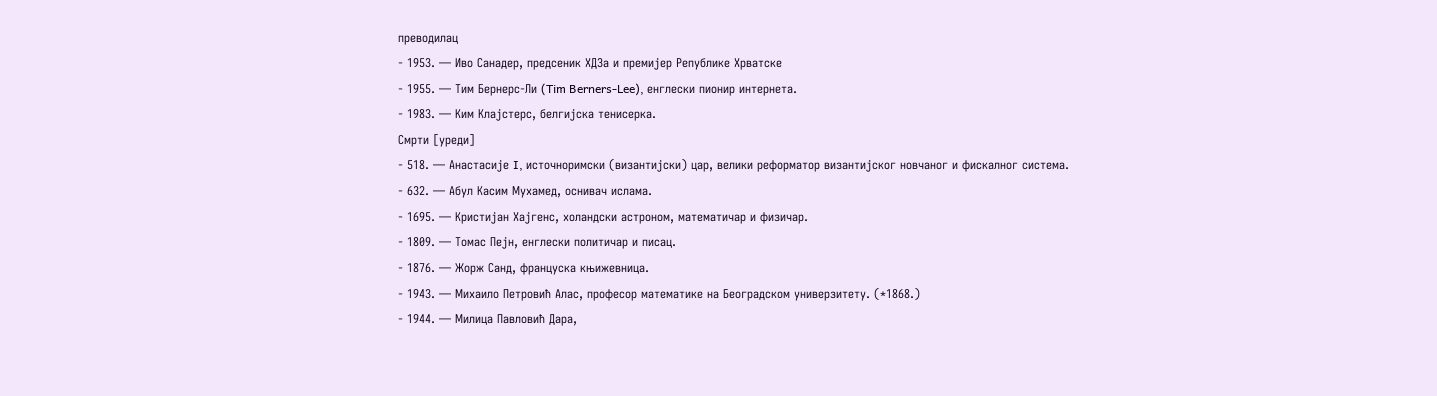преводилац
- 1953. — Иво Санадер, предсеник ХДЗа и премијер Републике Хрватске
- 1955. — Тим Бернерс-Ли (Tim Berners-Lee), енглески пионир интернета.
- 1983. — Ким Клајстерс, белгијска тенисерка.
Смрти [уреди]
- 518. — Анастасије I, источноримски (византијски) цар, велики реформатор византијског новчаног и фискалног система.
- 632. — Абул Касим Мухамед, оснивач ислама.
- 1695. — Кристијан Хајгенс, холандски астроном, математичар и физичар.
- 1809. — Томас Пејн, енглески политичар и писац.
- 1876. — Жорж Санд, француска књижевница.
- 1943. — Михаило Петровић Алас, професор математике на Београдском универзитету. (*1868.)
- 1944. — Милица Павловић Дара,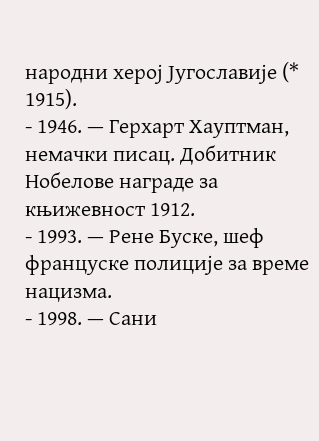народни херој Југославије (* 1915).
- 1946. — Герхарт Хауптман, немачки писац. Добитник Нобелове награде за књижевност 1912.
- 1993. — Рене Буске, шеф француске полиције за време нацизма.
- 1998. — Сани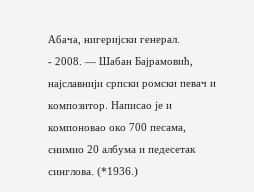Абача, нигеријски генерал.
- 2008. — Шабан Бајрамовић, најславнији српски ромски певач и композитор. Написао је и компоновао око 700 песама, снимио 20 албума и педесетак синглова. (*1936.)